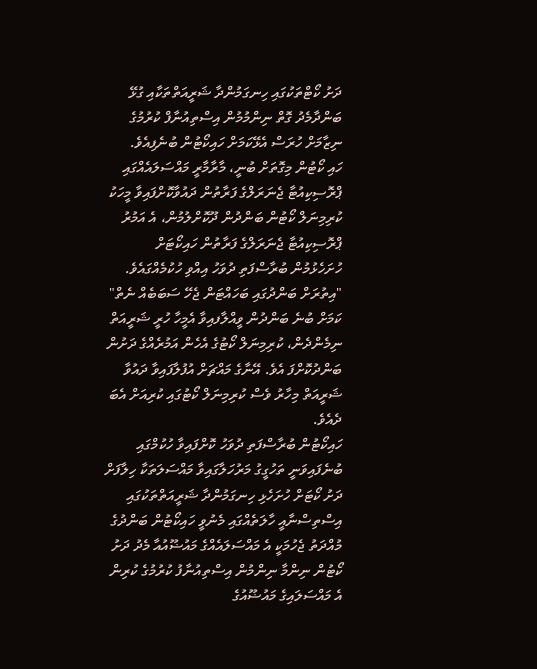ދަށު ކޯޓްތަކުގައި ހިނގަމުންދާ ޝަރީއަތްތަކާއި ގުޅޭ ބަންދާމެދު ގޮތް ނިންމުމުން އިސްތިއުނާފް ކުރުމުގެ ނިޒާމަށް ހުރަސް އެޅޭކަމަށް ހައިކޯޓުން ބުނެފިއެވެ.
ހައި ކޯޓުން މިގޮތަށް ބުނީ، މާރާމާރީ މައްސަލައެއްގައި ޕްރޮސިކިއުޓާ ޖެނަރަލްގެ ފަރާތުން ދައުވާކޮށްފައިވާ މީހަކު ކުރިމިނަލް ކޯޓުން ބަންދުން ދޫކޮށްލުމުން، އެ އަމުރު ޕްރޮސިކިއުޓާ ޖެނަރަލްގެ ފަރާތުން ހައިކޯޓަށް ހުށަހެޅުމުން ބުރާސްފަތި ދުވަހު އިއްވި ހުކުމެއްގައެވެ.
"އިތުރަށް ބަންދުގައި ބަހައްޓަން ޖެހޭ ސަބަބެއް ނެތް" ކަމަށް ބުނެ ބަންދުން ވީއްލާފއިވާ އެމީހާ ހުރީ ޝަރީއަތް ނިމެންދެން، ކުރިމިނަލް ކޯޓުގެ އެހެން އަމުރެއްގެ ދަށުން ބަންދުކޮށްފަ އެވެ. އޭނާގެ މައްޗަށް އުފުލާފައިވާ ދައުވާ ޝަރީއަތް މިހާރު ވެސް ކުރިމިނަލް ކޯޓުގައި ކުރިއަށް އެބަ ދެއެވެ.
ހައިކޯޓުން ބުރާސްފަތި ދުވަހު ކޮށްފައިވާ ހުކުމްގައި ބުނެފައިވަނީ ތަހުގީގު މަރުހަލާގައިވާ މައްސަލަތަކާ ހިލާފަށް ދަށު ކޯޓަށް ހުށަހެޅި ހިނގަމުންދާ ޝަރީއަތްތަކުގައި އިސްތިސްނާއީ ހާލަތެއްގައި މެނުވީ ހައިކޯޓުން ބަންދުގެ މުއްދަތު ޖެހުމަކީ އެ މައްސަލައެއްގެ މައުޟޫއުއާ މެދު ދަށު ކޯޓުން ނިންމާ ނިންމުން އިސްތިއުނާފު ކުރުމުގެ ކުރިން އެ މައްސަލައިގެ މައުޟޫއުގެ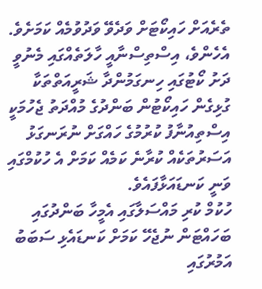ތެރެއަށް ހައިކޯޓަށް ވަދެވޭ ވަދުވުމެއް ކަމަށެވެ.
އެހެންވެ، އިސްތިސްނާއީ ހާލަތެއްގައި މެނުވީ ދަށު ކޯޓުގައި ހިނގަމުންދާ ޝަރީއަތްތަކާ ގުޅިގެން ހައިކޯޓުން ބަންދުގެ މުއްދަތު ޖެހުމަކީ އިސްތިއުނާފު ކުރުމުގެ ހައްގަށް ނުރަނގަޅު އަސަރުތަކެއް ކުރާނެ ކަމެއް ކަމަށް އެ ހުކުމްގައި ވަނީ ކަނޑައަޅާފައެވެ.
ހުކުމް ކުރި މައްސަލާގައި އެމީހާ ބަންދުގައި ބަހައްޓަން ނުޖެހޭ ކަމަށް ކަނޑައެޅި ސަބަބު އަމުރުގައި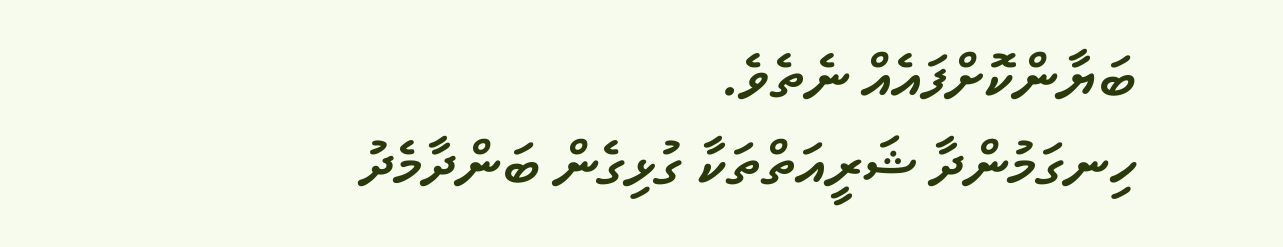ބަޔާންކޮށްފައެއް ނެތެވެ.
ހިނގަމުންދާ ޝަރީއަތްތަކާ ގުޅިގެން ބަންދާމެދު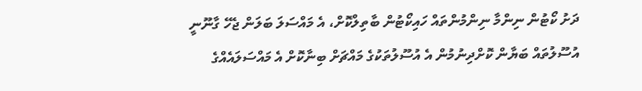ދަށު ކޯޓުން ނިންމާ ނިންމުންތައް ހައިކޯޓުން ބާތިލްކޮށް، އެ މައްސަލަ ބަލަން ޖެހޭ ގާނޫނީ އުސޫލުތައް ބަޔާން ކޮށްދިނުމުން އެ އުސޫލުތަކުގެ މައްޗަށް ބިނާކޮށް އެ މައްސަލައެއްގެ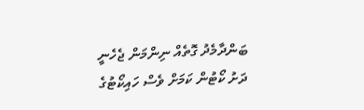ބަންދާމެދު ގޮތެއް ނިންމަން ޖެހެނީ ދަށު ކޯޓުން ކަމަށް ވެސް ހައިކޯޓުގެ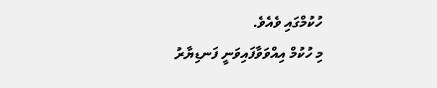ހުކުމްގައި ވެއެވެ.
މި ހުކުމް އިއްވަވާފައިވަނީ ފަނޑިޔާރު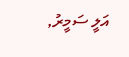އަލީ ސަމީރު,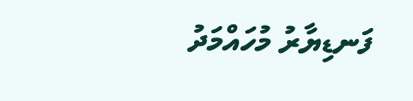ފަނޑިޔާރު މުހައްމަދު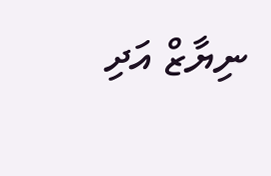ނިޔާޒް އަދި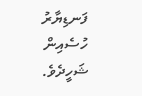ފަނޑިޔާރު ހުސެއިން ޝަހީދެވެ.